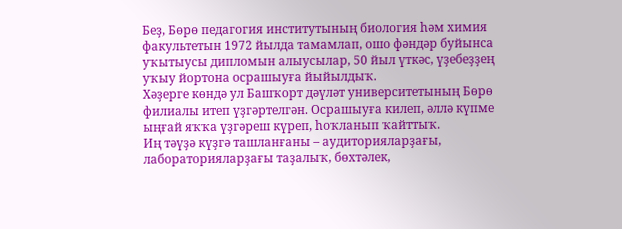Беҙ, Бөрө педагогия институтының биология һәм химия факультетын 1972 йылда тамамлап, ошо фәндәр буйынса уҡытыусы дипломын алыусылар, 50 йыл үткәс, үҙебеҙҙең уҡыу йортона осрашыуға йыйылдыҡ.
Хәҙерге көндә ул Башҡорт дәүләт университетының Бөрө филиалы итеп үҙгәртелгән. Осрашыуға килеп, әллә күпме ыңғай яҡҡа үҙгәреш күреп, һоҡланып ҡайттыҡ.
Иң тәүҙә күҙгә ташланғаны – аудиторияларҙағы, лабораторияларҙағы таҙалыҡ, бөхтәлек,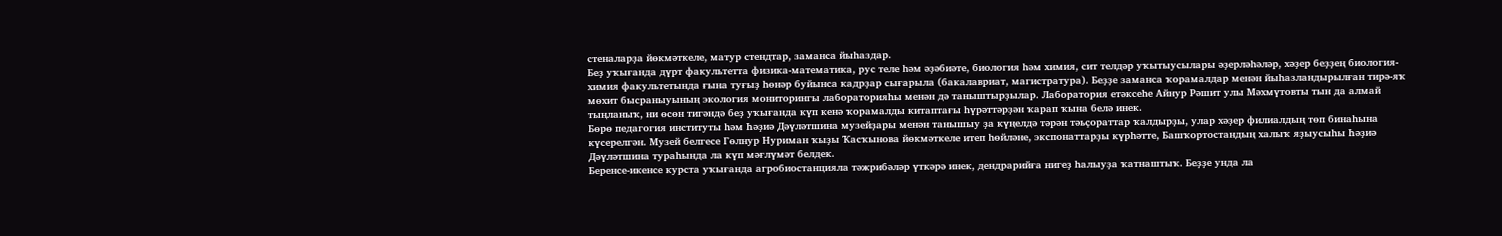стеналарҙа йөкмәткеле, матур стендтар, заманса йыһаздар.
Беҙ уҡығанда дүрт факультетта физика-математика, рус теле һәм әҙәбиәте, биология һәм химия, сит телдәр уҡытыусылары әҙерләһәләр, хәҙер беҙҙең биология-химия факультетында ғына туғыҙ һөнәр буйынса кадрҙар сығарыла (бакалавриат, магистратура). Беҙҙе заманса ҡорамалдар менән йыһазландырылған тирә-яҡ мөхит бысраныуының экология мониторингы лабораторияһы менән дә таныштырҙылар. Лаборатория етәксеһе Айнур Рәшит улы Мәхмүтовты тын да алмай тыңланыҡ, ни өсөн тигәндә беҙ уҡығанда күп кенә ҡорамалды китаптағы һүрәттәрҙән ҡарап ҡына белә инек.
Бөрө педагогия институты һәм Һәҙиә Дәүләтшина музейҙары менән танышыу ҙа күңелдә тәрән тәьҫораттар ҡалдырҙы, улар хәҙер филиалдың төп бинаһына күсерелгән. Музей белгесе Гөлнур Нуриман ҡыҙы Ҡасҡынова йөкмәткеле итеп һөйләне, экспонаттарҙы күрһәтте, Башҡортостандың халыҡ яҙыусыһы Һәҙиә Дәүләтшина тураһында ла күп мәғлүмәт белдек.
Беренсе-икенсе курста уҡығанда агробиостанцияла тәжрибәләр үткәрә инек, дендрарийға нигеҙ һалыуҙа ҡатнаштыҡ. Беҙҙе унда ла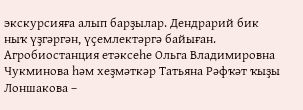экскурсияға алып барҙылар. Дендрарий бик ныҡ үҙгәргән, үҫемлектәргә байыған. Агробиостанция етәксеһе Ольга Владимировна Чукминова һәм хеҙмәткәр Татьяна Рәфҡәт ҡыҙы Лоншакова –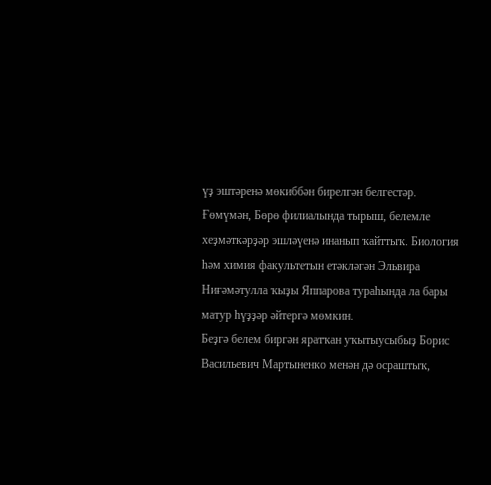үҙ эштәренә мөкиббән бирелгән белгестәр.
Ғөмүмән, Бөрө филиалында тырыш, белемле хеҙмәткәрҙәр эшләүенә инанып ҡайттыҡ. Биология һәм химия факультетын етәкләгән Эльвира Ниғәмәтулла ҡыҙы Яппарова тураһында ла бары матур һүҙҙәр әйтергә мөмкин.
Беҙгә белем биргән яратҡан уҡытыусыбыҙ Борис Васильевич Мартыненко менән дә осраштыҡ,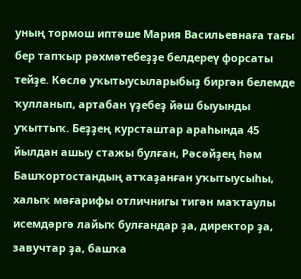уның тормош иптәше Мария Васильевнаға тағы бер тапҡыр рәхмәтебеҙҙе белдереү форсаты тейҙе. Көслө уҡытыусыларыбыҙ биргән белемде ҡулланып, артабан үҙебеҙ йәш быуынды уҡыттыҡ. Беҙҙең курсташтар араһында 45 йылдан ашыу стажы булған, Рәсәйҙең һәм Башҡортостандың атҡаҙанған уҡытыусыһы, халыҡ мәғарифы отличнигы тигән маҡтаулы исемдәргә лайыҡ булғандар ҙа, директор ҙа, завучтар ҙа, башҡа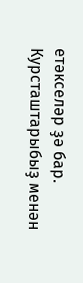етәкселәр ҙә бар.
Курсташтарыбыҙ менән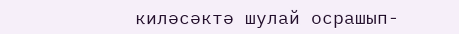киләсәктә шулай осрашып-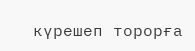күрешеп торорға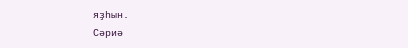яҙһын.
Сәриә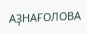АҘНАҒОЛОВА